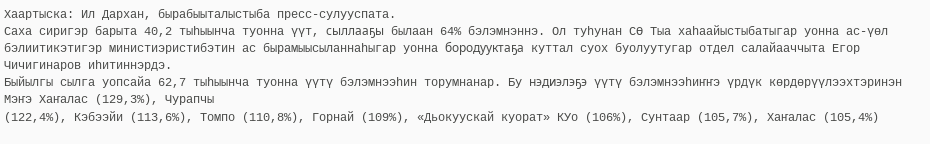Хаартыска: Ил Дархан, бырабыыталыстыба пресс-сулууспата.
Саха сиригэр барыта 40,2 тыһыынча туонна үүт, сыллааҕы былаан 64% бэлэмнэннэ. Ол туһунан СӨ Тыа хаһаайыстыбатыгар уонна ас-үөл бэлиитикэтигэр министиэристибэтин ас бырамыысыланнаһыгар уонна бородууктаҕа куттал суох буолуутугар отдел салайааччыта Егор Чичигинаров иһитиннэрдэ.
Быйылгы сылга уопсайа 62,7 тыһыынча туонна үүтү бэлэмнээһин торумнанар. Бу нэдиэлэҕэ үүтү бэлэмнээһиҥҥэ үрдүк көрдөрүүлээхтэринэн Мэҥэ Хаҥалас (129,3%), Чурапчы
(122,4%), Кэбээйи (113,6%), Томпо (110,8%), Горнай (109%), «Дьокуускай куорат» КУо (106%), Сунтаар (105,7%), Хаҥалас (105,4%)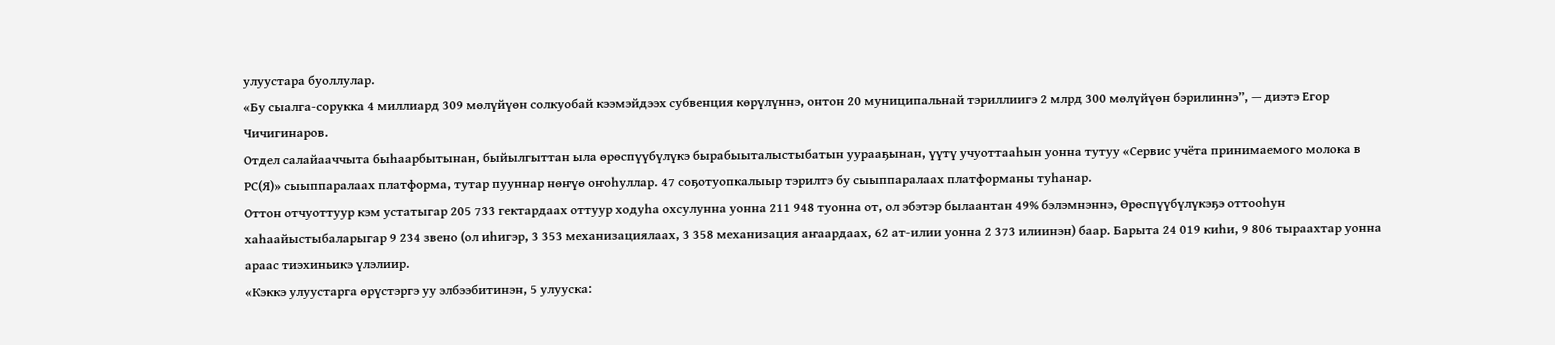улуустара буоллулар.
«Бу сыалга-сорукка 4 миллиард 309 мөлүйүөн солкуобай кээмэйдээх субвенция көрүлүннэ, онтон 20 муниципальнай тэриллиигэ 2 млрд 300 мөлүйүөн бэрилиннэ”, — диэтэ Егор Чичигинаров.
Отдел салайааччыта быһаарбытынан, быйылгыттан ыла өрөспүүбүлүкэ бырабыыталыстыбатын уурааҕынан, үүтү учуоттааһын уонна тутуу «Сервис учёта принимаемого молока в РС(Я)» сыыппаралаах платформа, тутар пууннар нөҥүө оҥоһуллар. 47 соҕотуопкалыыр тэрилтэ бу сыыппаралаах платформаны туһанар.
Оттон отчуоттуур кэм устатыгар 205 733 гектардаах оттуур ходуһа охсулунна уонна 211 948 туонна от, ол эбэтэр былаантан 49% бэлэмнэннэ, Өрөспүүбүлүкэҕэ оттооһун хаһаайыстыбаларыгар 9 234 звено (ол иһигэр, 3 353 механизациялаах, 3 358 механизация аҥаардаах, 62 ат-илии уонна 2 373 илиинэн) баар. Барыта 24 019 киһи, 9 806 тыраахтар уонна араас тиэхиньикэ үлэлиир.
«Кэккэ улуустарга өрүстэргэ уу элбээбитинэн, 5 улууска: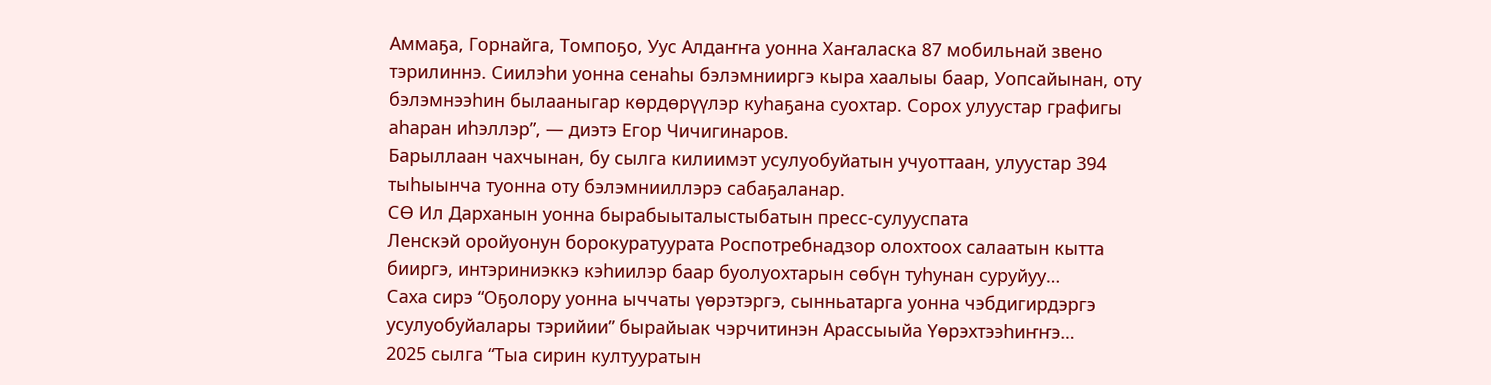Аммаҕа, Горнайга, Томпоҕо, Уус Алдаҥҥа уонна Хаҥаласка 87 мобильнай звено тэрилиннэ. Сиилэһи уонна сенаһы бэлэмнииргэ кыра хаалыы баар, Уопсайынан, оту бэлэмнээһин былааныгар көрдөрүүлэр куһаҕана суохтар. Сорох улуустар графигы аһаран иһэллэр”, — диэтэ Егор Чичигинаров.
Барыллаан чахчынан, бу сылга килиимэт усулуобуйатын учуоттаан, улуустар 394 тыһыынча туонна оту бэлэмнииллэрэ сабаҕаланар.
СӨ Ил Дарханын уонна бырабыыталыстыбатын пресс-сулууспата
Ленскэй оройуонун борокуратуурата Роспотребнадзор олохтоох салаатын кытта бииргэ, интэриниэккэ кэһиилэр баар буолуохтарын сөбүн туһунан суруйуу…
Саха сирэ “Оҕолору уонна ыччаты үөрэтэргэ, сынньатарга уонна чэбдигирдэргэ усулуобуйалары тэрийии” бырайыак чэрчитинэн Арассыыйа Үөрэхтээһиҥҥэ…
2025 сылга “Тыа сирин култууратын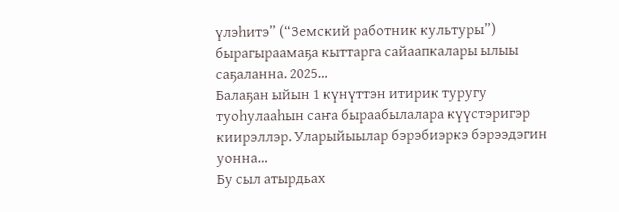үлэһитэ” (“Земский работник культуры”) бырагыраамаҕа кыттарга сайаапкалары ылыы саҕаланна. 2025…
Балаҕан ыйын 1 күнүттэн итирик туругу туоһулааһын саҥа быраабылалара күүстэригэр киирэллэр. Уларыйыылар бэрэбиэркэ бэрээдэгин уонна…
Бу сыл атырдьах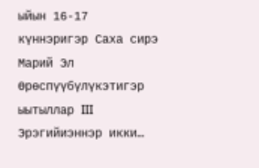ыйын 16-17 күннэригэр Саха сирэ Марий Эл Өрөспүүбүлүкэтигэр ыытыллар III Эрэгийиэннэр икки…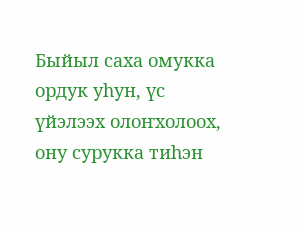Быйыл саха омукка ордук уһун, үс үйэлээх олоҥхолоох, ону сурукка тиһэн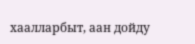хаалларбыт, аан дойду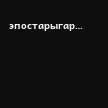эпостарыгар…